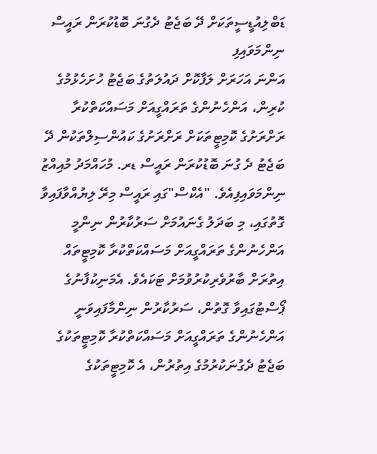ޑަބްލިއުޑީސީތަކަށް ދޭ ބަޖެޓު ދެގުނަ ބޮޑުކުރަން ރައީސް ނިންމަވައިފި
އަންނަ އަހަރަށް ލަފާކޮށް ދައުލަތުގެ ބަޖެޓު ހުށަހެޅުމުގެ ކުރިން، އަންހެނުންގެ ތަރައްގީއަށް މަސައްކަތްކުރާ ރަށްރަށުގެ ކޮމިޓީތަކަށް ރަށްރަށުގެ ކައުންސިލްތަކުން ދޭ ބަޖެޓު ދެ ގުނަ ބޮޑުކުރަން ރައީސް ޑރ. މުހައްމަދު މުއިއްޒު ނިންމަވައިފިއެވެ. "އެކްސް"ގައި ރައީސް މިރޭ ލިޔުއްވާފައިވާ ގޮތުގައި، މި ބަދަލު ގެނައުމަށް ސަރުކާރުން ނިންމީ އަންހެނުންގެ ތަރައްގީއަށް މަސައްކަތްކުރާ ކޮމިޓީތައް އިތުރަށް ބާރުވެރިކުރުވުމަށް ޓަކައެވެ. އެމަނިކުފާނުގެ ޕޯސްޓުގައިވާ ގޮތުން، ސަރުކާރުން ނިންމާފައިވަނީ އަންހެނުންގެ ތަރައްގީއަށް މަސައްކަތްކުރާ ކޮމިޓީތަކުގެ ބަޖެޓު ދެގުނަކުރުމުގެ އިތުރުން، އެ ކޮމިޓީތަކުގެ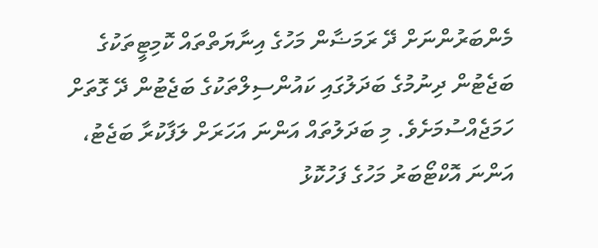މެންބަރުންނަށް ދޭ ރަމަޟާން މަހުގެ އިނާޔަތްތައް ކޮމިޓީތަކުގެ ބަޖެޓުން ދިނުމުގެ ބަދަލުގައި ކައުންސިލްތަކުގެ ބަޖެޓުން ދޭ ގޮތަށް ހަމަޖެއްސުމަށެވެ. މި ބަދަލުތައް އަންނަ އަހަރަށް ލަފާކުރާ ބަޖެޓު، އަންނަ އޮކްޓޯބަރު މަހުގެ ފަހުކޮޅު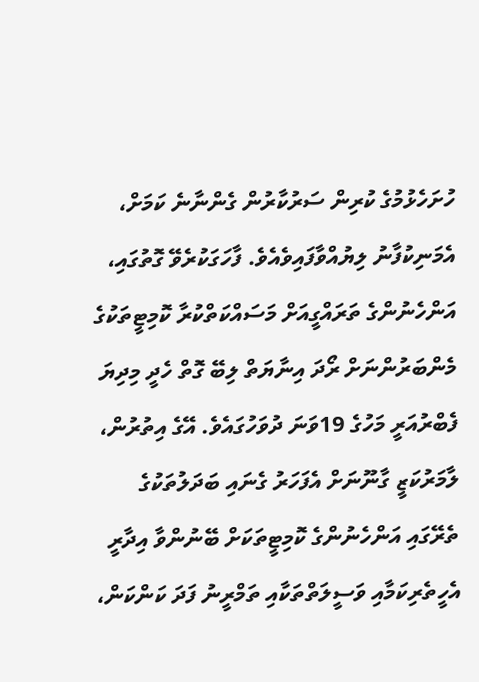ހުށަހެޅުމުގެ ކުރިން ސަރުކާރުން ގެންނާނެ ކަމަށް، އެމަނިކުފާނު ލިޔުއްވާފައިވެއެވެ. ފާހަގަކުރެވޭ ގޮތުގައި، އަންހެނުންގެ ތަރައްގީއަށް މަސައްކަތްކުރާ ކޮމިޓީތަކުގެ މެންބަރުންނަށް ރޯދަ އިނާޔަތް ލިބޭ ގޮތް ހެދީ މިދިޔަ ފެބްރުއަރީ މަހުގެ 19ވަނަ ދުވަހުގައެވެ. އޭގެ އިތުރުން، ލާމަރުކަޒީ ގާނޫނަށް އެފަހަރު ގެނައި ބަދަލުތަކުގެ ތެރޭގައި އަންހެނުންގެ ކޮމިޓީތަކަށް ބޭނުންވާ އިދާރީ އެހީތެރިކަމާއި ވަސީލަތްތަކާއި ތަމްރީނު ފަދަ ކަންކަން،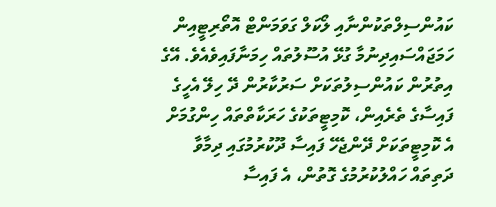ކައުންސިލްތަކުންނާއި ލޯކަލް ގަވަމަންޓް އޮތޯރިޓީއިން ހަމަޖައްސައިދިނުމާ ގުޅޭ އުސޫލުތައް ހިމަނާފައިވެއެވެ. އޭގެ އިތުރުން ކައުންސިލުތަކަށް ސަރުކާރުން ދޭ ހިލޭ އެހީގެ ފައިސާގެ ތެރެއިން، ކޮމިޓީތަކުގެ ހަރަކާތްތައް ހިންގުމަށް އެ ކޮމިޓީތަކަށް ދޭންޖެހޭ ފައިސާ ދޫކުރުމުގައި ދިމާވާ ދަތިތައް ހައްލުކުރުމުގެ ގޮތުން، އެ ފައިސާ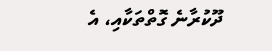ދޫކުރާނެ ގޮތްތަކާއި، އެ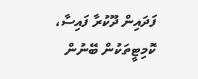ފަދައިން ދޫކުރާ ފައިސާ، ކޮމިޓީތަކުން ބޭނުން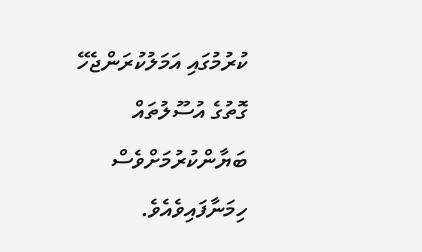ކުރުމުގައި އަމަލުކުރަންޖެހޭ ގޮތުގެ އުސޫލުތައް ބަޔާންކުރުމަށްވެސް ހިމަނާފައިވެއެވެ.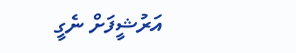އަރުޝީފަށް ނެގީ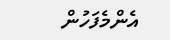އެންމެފަހުން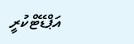އަޕްޑޭޓްކުރީ